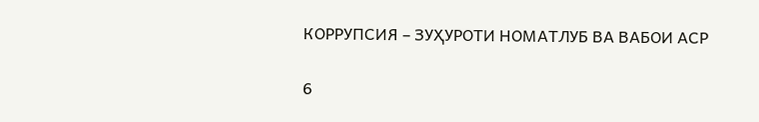КОРРУПСИЯ – ЗУҲУРОТИ НОМАТЛУБ ВА ВАБОИ АСР

6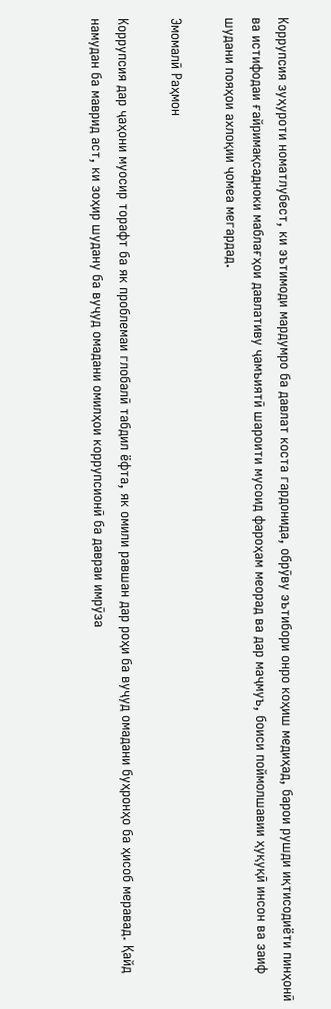Коррупсия зуҳуроти номатлубест, ки эътимоди мардумро ба давлат коста гардонида, обрӯву эътибори онро коҳиш медиҳад, барои рушди иқтисодиёти пинҳонӣ ва истифодаи ғайримақсадноки маблағҳои давлативу ҷамъиятӣ шароити мусоид фароҳам меорад ва дар маҷмуъ, боиси поймолшавии ҳуқуқӣ инсон ва заиф шудани пояҳои ахлоқии ҷомеа мегардад.

Эмомалӣ Раҳмон

Коррупсия дар ҷаҳони муосир торафт ба як проблемаи глобалӣ табдил ёфта, як омили равшан дар роҳи ба вуҷуд омадани буҳронҳо ба ҳисоб меравад. Қайд намудан ба маврид аст, ки зоҳир шудану ба вуҷуд омадани омилҳои коррупсионӣ ба давраи имрӯза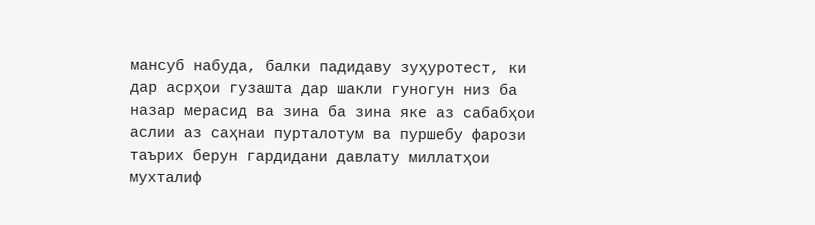мансуб набуда, балки падидаву зуҳуротест, ки дар асрҳои гузашта дар шакли гуногун низ ба назар мерасид ва зина ба зина яке аз сабабҳои аслии аз саҳнаи пурталотум ва пуршебу фарози таърих берун гардидани давлату миллатҳои мухталиф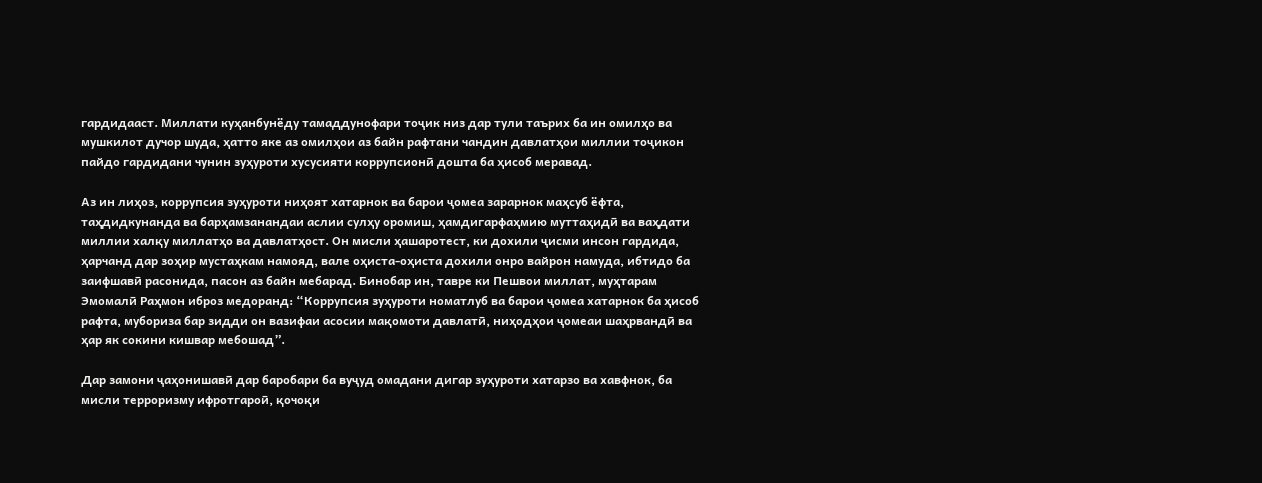гардидааст. Миллати куҳанбунёду тамаддунофари тоҷик низ дар тули таърих ба ин омилҳо ва мушкилот дучор шуда, ҳатто яке аз омилҳои аз байн рафтани чандин давлатҳои миллии тоҷикон пайдо гардидани чунин зуҳуроти хусусияти коррупсионӣ дошта ба ҳисоб меравад.

Аз ин лиҳоз, коррупсия зуҳуроти ниҳоят хатарнок ва барои ҷомеа зарарнок маҳсуб ёфта, таҳдидкунанда ва барҳамзанандаи аслии сулҳу оромиш, ҳамдигарфаҳмию муттаҳидӣ ва ваҳдати миллии халқу миллатҳо ва давлатҳост. Он мисли ҳашаротест, ки дохили ҷисми инсон гардида, ҳарчанд дар зоҳир мустаҳкам намояд, вале оҳиста-оҳиста дохили онро вайрон намуда, ибтидо ба заифшавӣ расонида, пасон аз байн мебарад. Бинобар ин, тавре ки Пешвои миллат, муҳтарам Эмомалӣ Раҳмон иброз медоранд: “Коррупсия зуҳуроти номатлуб ва барои ҷомеа хатарнок ба ҳисоб рафта, мубориза бар зидди он вазифаи асосии мақомоти давлатӣ, ниҳодҳои ҷомеаи шаҳрвандӣ ва ҳар як сокини кишвар мебошад”.

Дар замони ҷаҳонишавӣ дар баробари ба вуҷуд омадани дигар зуҳуроти хатарзо ва хавфнок, ба мисли терроризму ифротгароӣ, қочоқи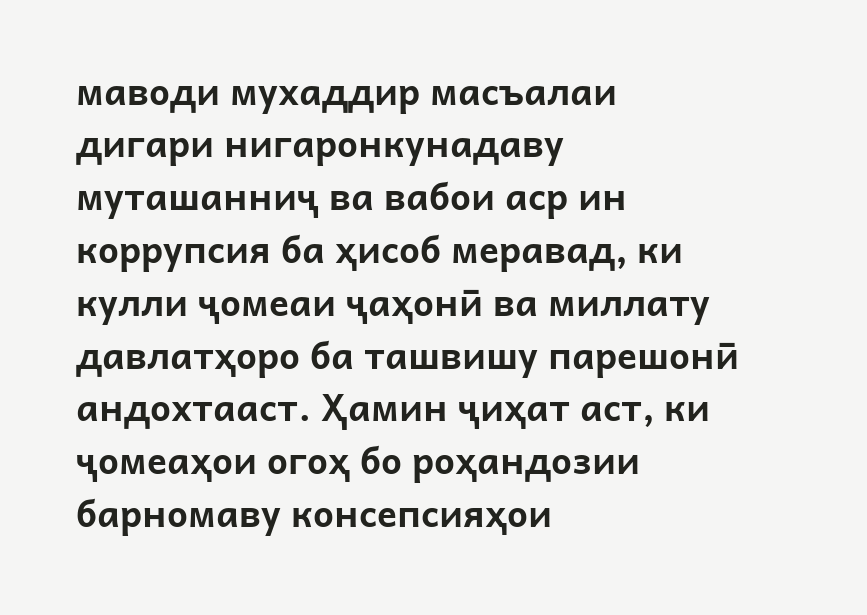маводи мухаддир масъалаи дигари нигаронкунадаву муташанниҷ ва вабои аср ин коррупсия ба ҳисоб меравад, ки кулли ҷомеаи ҷаҳонӣ ва миллату давлатҳоро ба ташвишу парешонӣ андохтааст. Ҳамин ҷиҳат аст, ки ҷомеаҳои огоҳ бо роҳандозии барномаву консепсияҳои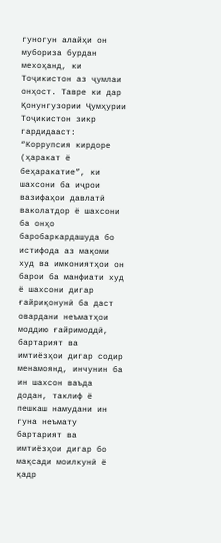гуногун алайҳи он мубориза бурдан мехоҳанд, ки Тоҷикистон аз ҷумлаи онҳост. Тавре ки дар Қонунгузории Ҷумҳурии Тоҷикистон зикр гардидааст: “Коррупсия кирдоре (ҳаракат ё беҳаракатие”, ки шахсони ба иҷрои вазифаҳои давлатӣ ваколатдор ё шахсони ба онҳо баробаркардашуда бо истифода аз мақоми худ ва имкониятҳои он барои ба манфиати худ ё шахсони дигар ғайриқонунӣ ба даст овардани неъматҳои моддию ғайримоддӣ, бартарият ва имтиёзҳои дигар содир менамоянд, инчунин ба ин шахсон ваъда додан, таклиф ё пешкаш намудани ин гуна неъмату бартарият ва имтиёзҳои дигар бо мақсади моилкунӣ ё қадр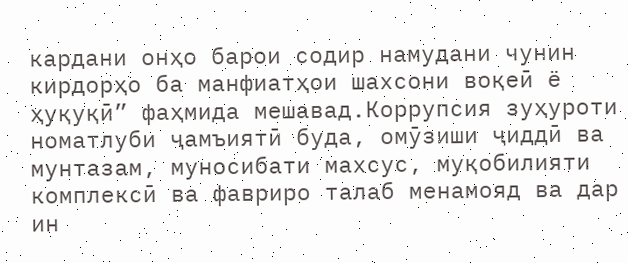кардани онҳо барои содир намудани чунин кирдорҳо ба манфиатҳои шахсони воқеӣ ё ҳуқуқӣ” фаҳмида мешавад.Коррупсия зуҳуроти номатлуби ҷамъиятӣ буда, омӯзиши ҷиддӣ ва мунтазам, муносибати махсус, муқобилияти комплексӣ ва фавриро талаб менамояд ва дар ин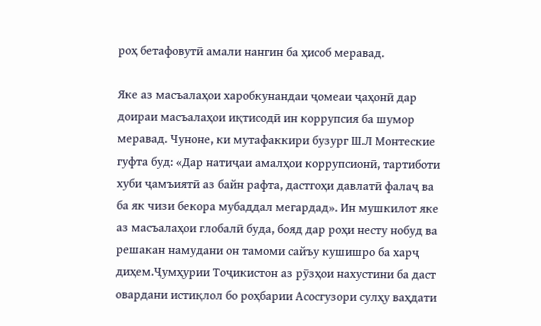роҳ бетафовутӣ амали нангин ба ҳисоб меравад.

Яке аз масъалаҳои харобкунандаи ҷомеаи ҷаҳонӣ дар доираи масъалаҳои иқтисодӣ ин коррупсия ба шумор меравад. Чуноне, ки мутафаккири бузург Ш.Л Монтеские гуфта буд: «Дар натиҷаи амалҳои коррупсионӣ, тартиботи хуби ҷамъиятӣ аз байн рафта, дастгоҳи давлатӣ фалаҷ ва ба як чизи бекора мубаддал мегардад». Ин мушкилот яке аз масъалаҳои глобалӣ буда, бояд дар роҳи несту нобуд ва решакан намудани он тамоми сайъу кушишро ба харҷ диҳем.Ҷумҳурии Тоҷикистон аз рӯзҳои нахустини ба даст овардани истиқлол бо роҳбарии Асосгузори сулҳу ваҳдати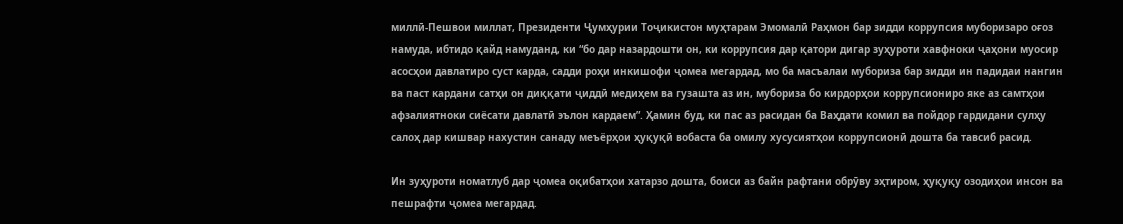миллӣ-Пешвои миллат, Президенти Ҷумҳурии Тоҷикистон муҳтарам Эмомалӣ Раҳмон бар зидди коррупсия муборизаро оғоз намуда, ибтидо қайд намуданд, ки “бо дар назардошти он, ки коррупсия дар қатори дигар зуҳуроти хавфноки ҷаҳони муосир асосҳои давлатиро суст карда, садди роҳи инкишофи ҷомеа мегардад, мо ба масъалаи мубориза бар зидди ин падидаи нангин ва паст кардани сатҳи он диққати ҷиддӣ медиҳем ва гузашта аз ин, мубориза бо кирдорҳои коррупсиониро яке аз самтҳои афзалиятноки сиёсати давлатӣ эълон кардаем”. Ҳамин буд, ки пас аз расидан ба Ваҳдати комил ва пойдор гардидани сулҳу салоҳ дар кишвар нахустин санаду меъёрҳои ҳуқуқӣ вобаста ба омилу хусусиятҳои коррупсионӣ дошта ба тавсиб расид.

Ин зуҳуроти номатлуб дар ҷомеа оқибатҳои хатарзо дошта, боиси аз байн рафтани обрӯву эҳтиром, ҳуқуқу озодиҳои инсон ва пешрафти ҷомеа мегардад.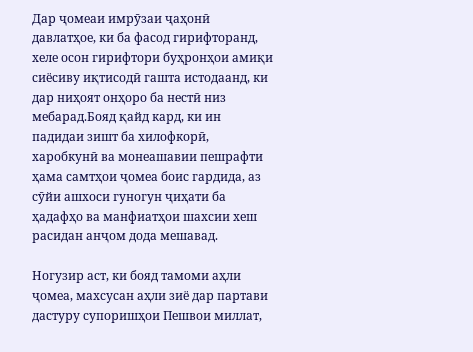Дар ҷомеаи имрӯзаи ҷаҳонӣ давлатҳое, ки ба фасод гирифторанд, хеле осон гирифтори буҳронҳои амиқи сиёсиву иқтисодӣ гашта истодаанд, ки дар ниҳоят онҳоро ба нестӣ низ мебарад.Бояд қайд кард, ки ин падидаи зишт ба хилофкорӣ, харобкунӣ ва монеашавии пешрафти ҳама самтҳои ҷомеа боис гардида, аз сӯйи ашхоси гуногун ҷиҳати ба ҳадафҳо ва манфиатҳои шахсии хеш расидан анҷом дода мешавад.

Ногузир аст, ки бояд тамоми аҳли ҷомеа, махсусан аҳли зиё дар партави дастуру супоришҳои Пешвои миллат,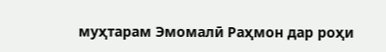муҳтарам Эмомалӣ Раҳмон дар роҳи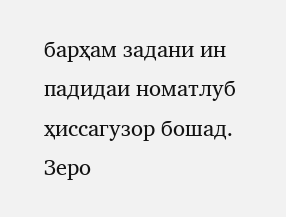барҳам задани ин падидаи номатлуб ҳиссагузор бошад. Зеро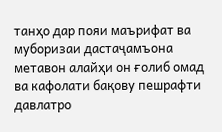танҳо дар пояи маърифат ва муборизаи дастаҷамъона метавон алайҳи он ғолиб омад ва кафолати бақову пешрафти давлатро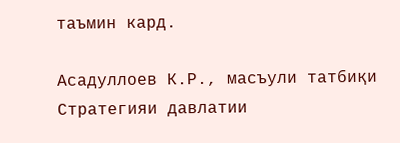таъмин кард.

Асадуллоев К.Р., масъули татбиқи Стратегияи давлатии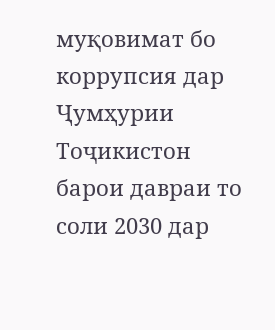муқовимат бо коррупсия дар Ҷумҳурии Тоҷикистон барои давраи то соли 2030 дар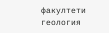факултети геология